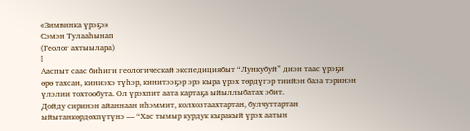«Зимвинка үрэҕэ»
Сэмэн Тулааһынап
(Геолог ахтыылара)
I
Ааспыт саас биһиги геологическай экспедициябыт “Лункубуй” диэн таас үрэҕи өрө тахсан, киниэхэ түһэр, кинитээҕэр эрэ кыра үрэх төрдүгэр тиийэн база тэринэн үлэлии тохтообута. Ол үрэхпит аата картаҕа ыйыллыбатах эбит.
Дойду сиринэн айаннаан иһэммит, колхозтаахтартан, булчуттартан ыйытанкөрдөхпүтүнэ — “Хас тымыр курдук кыракый үрэх аатын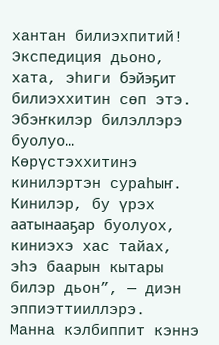хантан билиэхпитий! Экспедиция дьоно, хата, эһиги бэйэҕит билиэххитин сөп этэ. Эбэҥкилэр билэллэрэ буолуо… Көрүстэххитинэ кинилэртэн сураһыҥ. Кинилэр, бу үрэх аатынааҕар буолуох, киниэхэ хас тайах, эһэ баарын кытары билэр дьон”, — диэн эппиэттииллэрэ.
Манна кэлбиппит кэннэ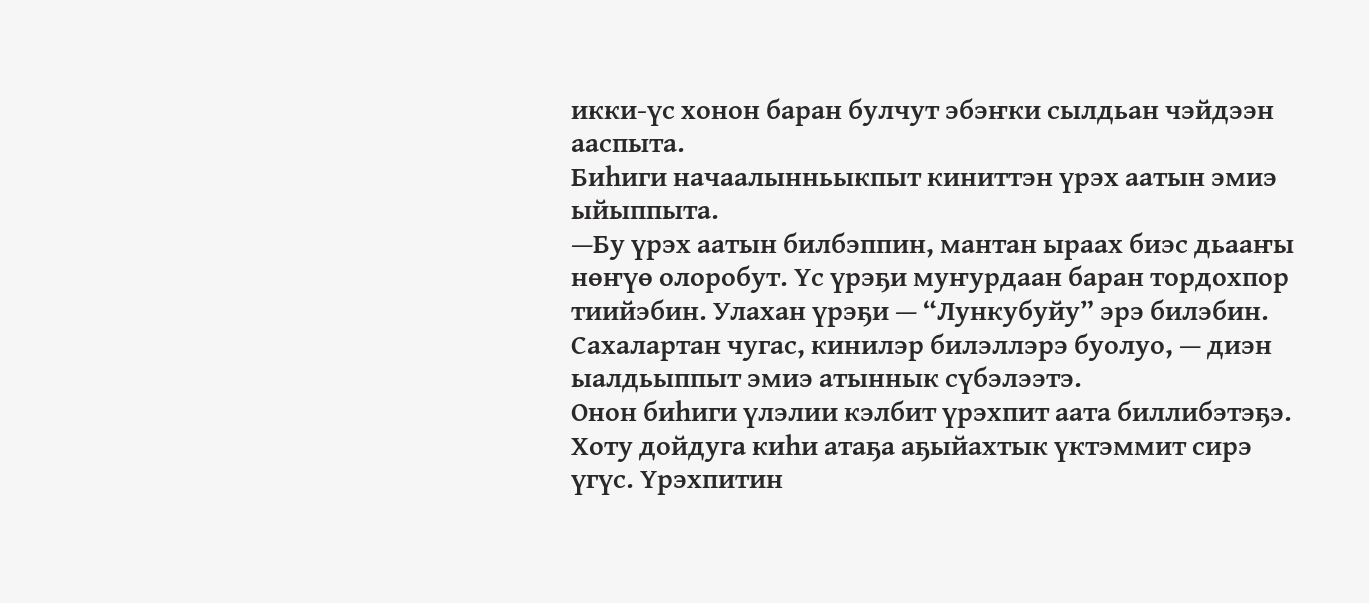икки-үс хонон баран булчут эбэҥки сылдьан чэйдээн ааспыта.
Биһиги начаалынньыкпыт киниттэн үрэх аатын эмиэ ыйыппыта.
—Бу үрэх аатын билбэппин, мантан ыраах биэс дьааҥы нөҥүө олоробут. Үс үрэҕи муҥурдаан баран тордохпор тиийэбин. Улахан үрэҕи — “Лункубуйу” эрэ билэбин. Сахалартан чугас, кинилэр билэллэрэ буолуо, — диэн ыалдьыппыт эмиэ атыннык сүбэлээтэ.
Онон биһиги үлэлии кэлбит үрэхпит аата биллибэтэҕэ.
Хоту дойдуга киһи атаҕа аҕыйахтык үктэммит сирэ үгүс. Үрэхпитин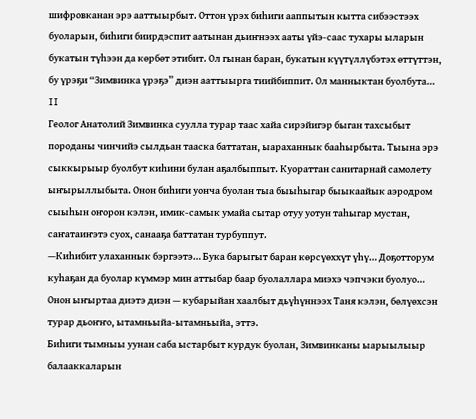шифровканан эрэ ааттыырбыт. Оттон үрэх биһиги ааппытын кытта сибээстээх буоларын, биһиги биирдэспит аатынан дьиҥнээх ааты үйэ-саас тухары ыларын букатын түһээн да көрбөт этибит. Ол гынан баран, букатын күүтүллүбэтэх өттүттэн, бу үрэҕи “Зимвинка үрэҕэ” диэн ааттыырга тиийбиппит. Ол манныктан буолбута…
II
Геолог Анатолий Зимвинка суулла турар таас хайа сирэйигэр быган тахсыбыт породаны чинчийэ сылдьан тааска баттатан, ыараханнык бааһырбыта. Тыына эрэ сыккырыыр буолбут киһини булан аҕалбыппыт. Куораттан санитарнай самолету ыҥырыллыбыта. Онон биһиги уонча буолан тыа быыһыгар быыкаайык аэродром сыыһын оҥорон кэлэн, имик-самык умайа сытар отуу уотун таһыгар мустан, саҥатаиҥэтэ суох, санааҕа баттатан турбуппут.
—Киһибит улаханнык бэргээтэ… Бука барыгыт баран көрсүөххүт үһү… Доҕотторум куһаҕан да буолар күммэр мин аттыбар баар буолаллара миэхэ чэпчэки буолуо… Онон ыҥыртаа диэтэ диэн — кубарыйан хаалбыт дьүһүннээх Таня кэлэн, бөлүөхсэн турар дьоҥҥо, ытамньыйа-ытамньыйа, эттэ.
Биһиги тымныы уунан саба ыстарбыт курдук буолан, Зимвинканы ыарыылыыр балааккаларын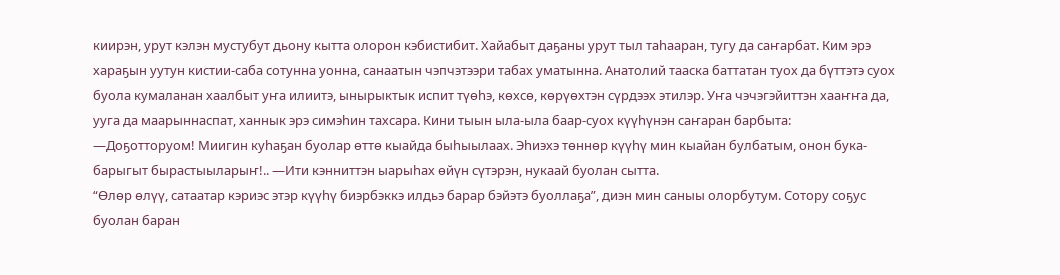киирэн, урут кэлэн мустубут дьону кытта олорон кэбистибит. Хайабыт даҕаны урут тыл таһааран, тугу да саҥарбат. Ким эрэ хараҕын уутун кистии-саба сотунна уонна, санаатын чэпчэтээри табах уматынна. Анатолий тааска баттатан туох да бүттэтэ суох буола кумаланан хаалбыт уҥа илиитэ, ынырыктык испит түөһэ, көхсө, көрүөхтэн сүрдээх этилэр. Уҥа чэчэгэйиттэн хааҥҥа да, ууга да маарыннаспат, ханнык эрэ симэһин тахсара. Кини тыын ыла-ыла баар-суох күүһүнэн саҥаран барбыта:
—Доҕотторуом! Миигин куһаҕан буолар өттө кыайда быһыылаах. Эһиэхэ төннөр күүһү мин кыайан булбатым, онон бука-барыгыт бырастыыларыҥ!.. —Ити кэнниттэн ыарыһах өйүн сүтэрэн, нукаай буолан сытта.
“Өлөр өлүү, сатаатар кэриэс этэр күүһү биэрбэккэ илдьэ барар бэйэтэ буоллаҕа”, диэн мин саныы олорбутум. Сотору соҕус буолан баран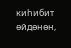киһибит өйдөнөн,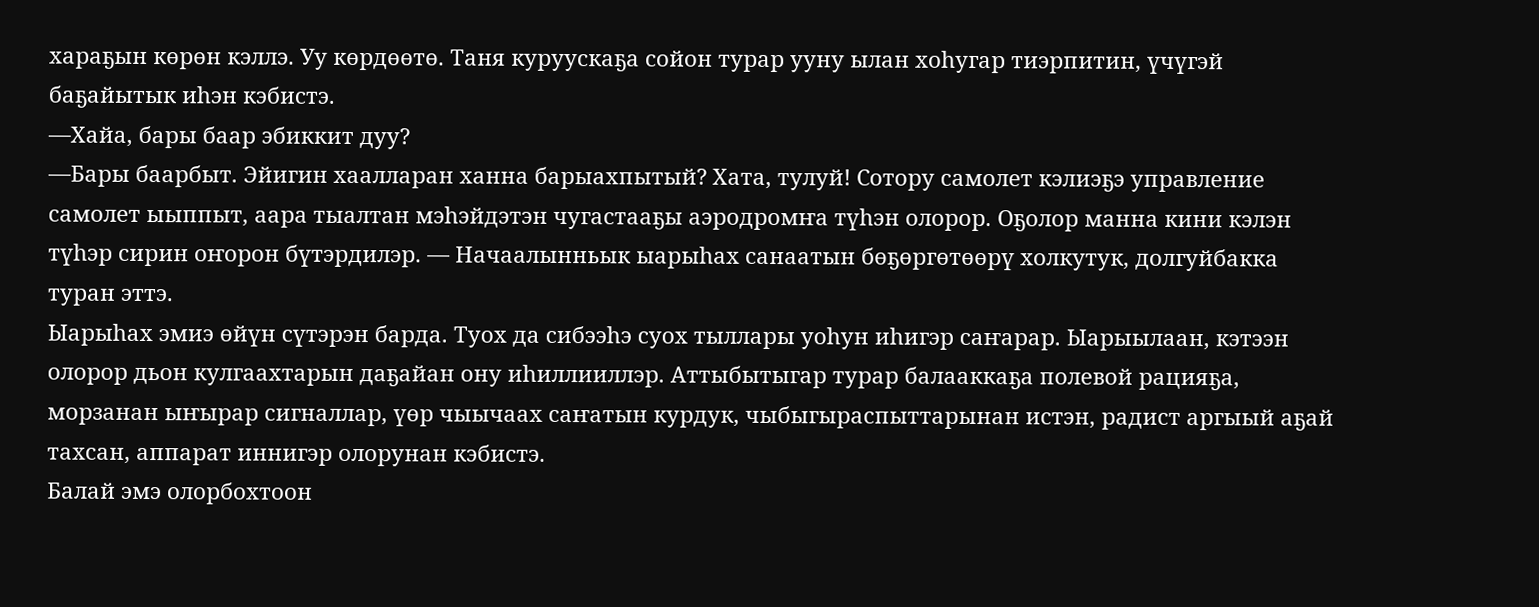хараҕын көрөн кэллэ. Уу көрдөөтө. Таня куруускаҕа сойон турар ууну ылан хоһугар тиэрпитин, үчүгэй баҕайытык иһэн кэбистэ.
—Хайа, бары баар эбиккит дуу?
—Бары баарбыт. Эйигин хаалларан ханна барыахпытый? Хата, тулуй! Сотору самолет кэлиэҕэ управление самолет ыыппыт, аара тыалтан мэһэйдэтэн чугастааҕы аэродромҥа түһэн олорор. Оҕолор манна кини кэлэн түһэр сирин оҥорон бүтэрдилэр. — Начаалынньык ыарыһах санаатын бөҕөргөтөөрү холкутук, долгуйбакка туран эттэ.
Ыарыһах эмиэ өйүн сүтэрэн барда. Туох да сибээһэ суох тыллары уоһун иһигэр саҥарар. Ыарыылаан, кэтээн олорор дьон кулгаахтарын даҕайан ону иһиллииллэр. Аттыбытыгар турар балааккаҕа полевой рацияҕа, морзанан ыҥырар сигналлар, үөр чыычаах саҥатын курдук, чыбыгыраспыттарынан истэн, радист аргыый аҕай тахсан, аппарат иннигэр олорунан кэбистэ.
Балай эмэ олорбохтоон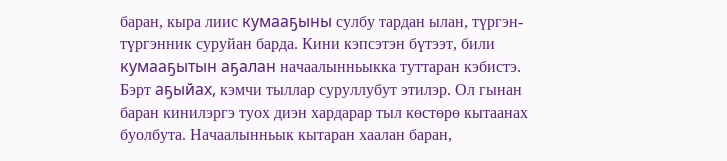баран, кыра лиис кумааҕыны сулбу тардан ылан, түргэн-түргэнник суруйан барда. Кини кэпсэтэн бүтээт, били кумааҕытын аҕалан начаалынньыкка туттаран кэбистэ. Бэрт аҕыйах, кэмчи тыллар суруллубут этилэр. Ол гынан баран кинилэргэ туох диэн хардарар тыл көстөрө кытаанах буолбута. Начаалынньык кытаран хаалан баран,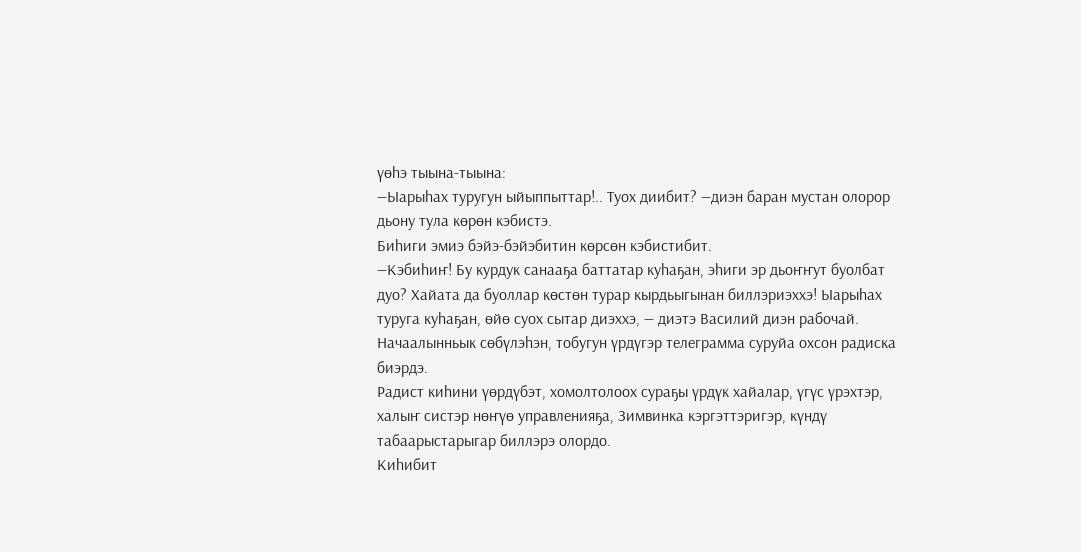үөһэ тыына-тыына:
—Ыарыһах туругун ыйыппыттар!.. Туох диибит? —диэн баран мустан олорор дьону тула көрөн кэбистэ.
Биһиги эмиэ бэйэ-бэйэбитин көрсөн кэбистибит.
—Кэбиһиҥ! Бу курдук санааҕа баттатар куһаҕан, эһиги эр дьоҥҥут буолбат дуо? Хайата да буоллар көстөн турар кырдьыгынан биллэриэххэ! Ыарыһах туруга куһаҕан, өйө суох сытар диэххэ, — диэтэ Василий диэн рабочай.
Начаалынньык сөбүлэһэн, тобугун үрдүгэр телеграмма суруйа охсон радиска биэрдэ.
Радист киһини үөрдүбэт, хомолтолоох сураҕы үрдүк хайалар, үгүс үрэхтэр, халыҥ систэр нөҥүө управленияҕа, Зимвинка кэргэттэригэр, күндү табаарыстарыгар биллэрэ олордо.
Киһибит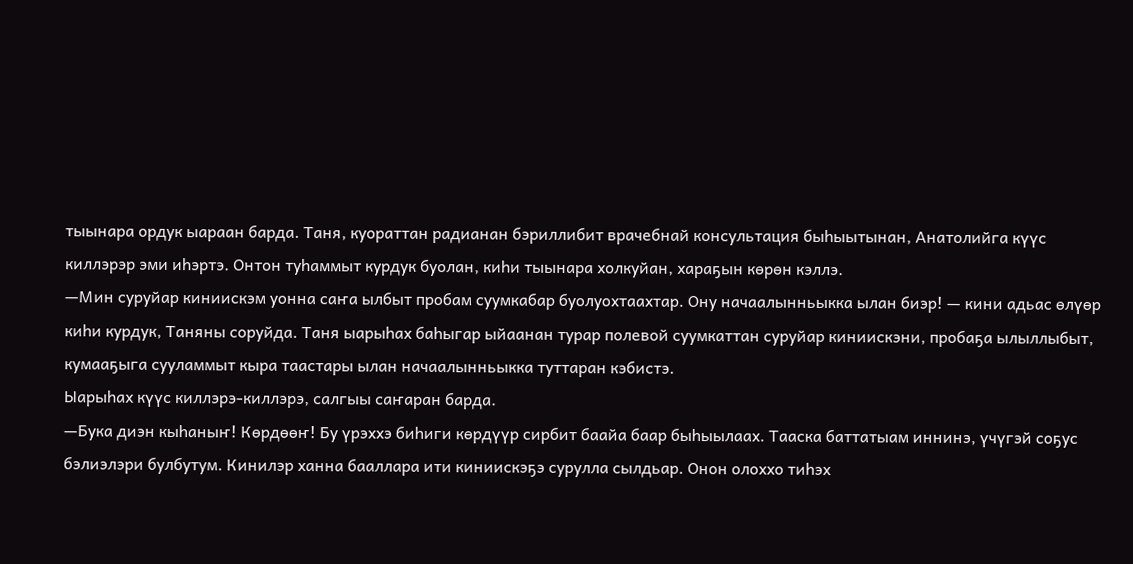тыынара ордук ыараан барда. Таня, куораттан радианан бэриллибит врачебнай консультация быһыытынан, Анатолийга күүс киллэрэр эми иһэртэ. Онтон туһаммыт курдук буолан, киһи тыынара холкуйан, хараҕын көрөн кэллэ.
—Мин суруйар киниискэм уонна саҥа ылбыт пробам суумкабар буолуохтаахтар. Ону начаалынньыкка ылан биэр! — кини адьас өлүөр киһи курдук, Таняны соруйда. Таня ыарыһах баһыгар ыйаанан турар полевой суумкаттан суруйар киниискэни, пробаҕа ылыллыбыт, кумааҕыга сууламмыт кыра таастары ылан начаалынньыкка туттаран кэбистэ.
Ыарыһах күүс киллэрэ-киллэрэ, салгыы саҥаран барда.
—Бука диэн кыһаныҥ! Көрдөөҥ! Бу үрэххэ биһиги көрдүүр сирбит баайа баар быһыылаах. Тааска баттатыам иннинэ, үчүгэй соҕус бэлиэлэри булбутум. Кинилэр ханна бааллара ити киниискэҕэ сурулла сылдьар. Онон олоххо тиһэх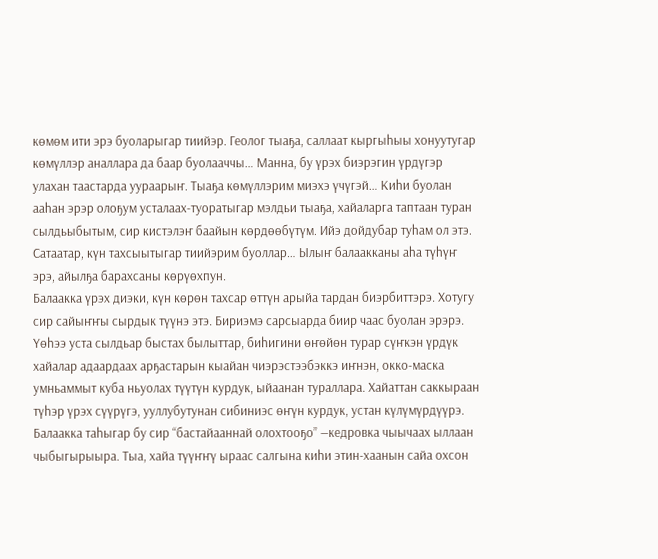көмөм ити эрэ буоларыгар тиийэр. Геолог тыаҕа, саллаат кыргыһыы хонуутугар көмүллэр аналлара да баар буолааччы… Манна, бу үрэх биэрэгин үрдүгэр улахан таастарда уураарыҥ. Тыаҕа көмүллэрим миэхэ үчүгэй… Киһи буолан ааһан эрэр олоҕум усталаах-туоратыгар мэлдьи тыаҕа, хайаларга таптаан туран сылдьыбытым, сир кистэлэҥ баайын көрдөөбүтүм. Ийэ дойдубар туһам ол этэ. Сатаатар, күн тахсыытыгар тиийэрим буоллар… Ылыҥ балаакканы аһа түһүҥ эрэ, айылҕа барахсаны көрүөхпун.
Балаакка үрэх диэки, күн көрөн тахсар өттүн арыйа тардан биэрбиттэрэ. Хотугу сир сайыҥҥы сырдык түүнэ этэ. Бириэмэ сарсыарда биир чаас буолан эрэрэ. Үөһээ уста сылдьар быстах былыттар, биһигини өҥөйөн турар сүҥкэн үрдүк хайалар адаардаах арҕастарын кыайан чиэрэстээбэккэ иҥнэн, окко-маска умньаммыт куба ньуолах түүтүн курдук, ыйаанан тураллара. Хайаттан саккыраан түһэр үрэх сүүрүгэ, ууллубутунан сибиниэс өҥүн курдук, устан күлүмүрдүүрэ. Балаакка таһыгар бу сир “бастайааннай олохтооҕо” —кедровка чыычаах ыллаан чыбыгырыыра. Тыа, хайа түүҥҥү ыраас салгына киһи этин-хаанын сайа охсон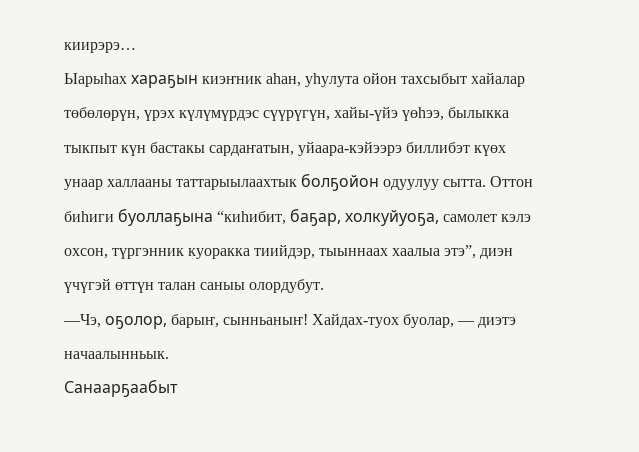киирэрэ…
Ыарыһах хараҕын киэҥник аһан, уһулута ойон тахсыбыт хайалар төбөлөрүн, үрэх күлүмүрдэс сүүрүгүн, хайы-үйэ үөһээ, былыкка тыкпыт күн бастакы сардаҥатын, уйаара-кэйээрэ биллибэт күөх унаар халлааны таттарыылаахтык болҕойон одуулуу сытта. Оттон биһиги буоллаҕына “киһибит, баҕар, холкуйуоҕа, самолет кэлэ охсон, түргэнник куоракка тиийдэр, тыыннаах хаалыа этэ”, диэн үчүгэй өттүн талан саныы олордубут.
—Чэ, оҕолор, барыҥ, сынньаныҥ! Хайдах-туох буолар, — диэтэ начаалынньык.
Санаарҕаабыт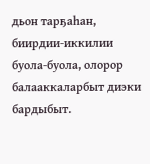дьон тарҕаһан, биирдии-иккилии буола-буола, олорор балааккаларбыт диэки бардыбыт.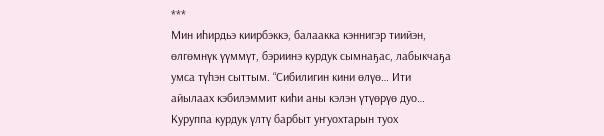***
Мин иһирдьэ киирбэккэ, балаакка кэннигэр тиийэн, өлгөмнүк үүммүт, бэриинэ курдук сымнаҕас, лабыкчаҕа умса түһэн сыттым. “Сибилигин кини өлүө… Ити айылаах кэбилэммит киһи аны кэлэн үтүөрүө дуо… Куруппа курдук үлтү барбыт уҥуохтарын туох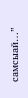самсыай…”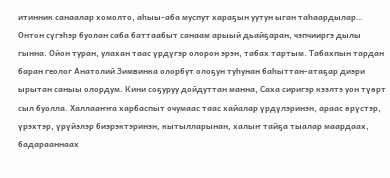итинник санаалар хомолто, аһыы-аба муспут хараҕын уутун ыган таһаардылар… Онтон сүгэһэр буолан саба баттаабыт санаам арыый дьайҕаран, чэпчииргэ дылы гынна. Ойон туран, улахан таас үрдүгэр олорон эрэн, табах тартым. Табахпын тардан баран геолог Анатолий Зимвинка олорбут олоҕун туһунан баһыттан-атаҕар диэри ырытан саныы олордум. Кини соҕуруу дойдуттан манна, Саха сиригэр кээлтэ уон түөрт сыл буолла. Халлааҥҥа харбаспыт очумаас таас хайалар үрдүлэринэн, араас өрүстэр, үрэхтэр, үрүйэлэр биэрэктэринэн, кытылларынан, халыҥ тайҕа тыалар маардаах, бадарааннаах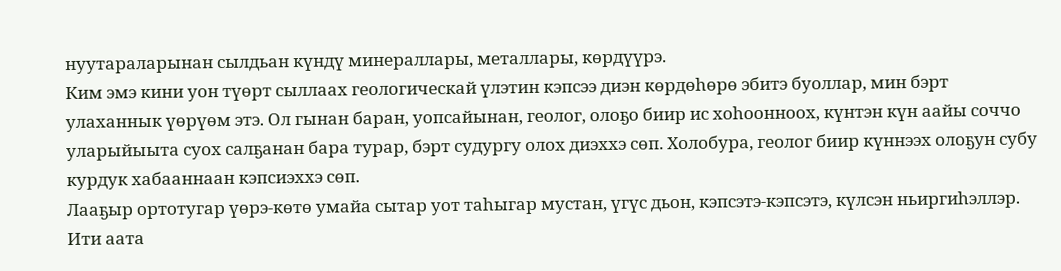нуутараларынан сылдьан күндү минераллары, металлары, көрдүүрэ.
Ким эмэ кини уон түөрт сыллаах геологическай үлэтин кэпсээ диэн көрдөһөрө эбитэ буоллар, мин бэрт улаханнык үөрүөм этэ. Ол гынан баран, уопсайынан, геолог, олоҕо биир ис хоһоонноох, күнтэн күн аайы соччо уларыйыыта суох салҕанан бара турар, бэрт судургу олох диэххэ сөп. Холобура, геолог биир күннээх олоҕун субу курдук хабааннаан кэпсиэххэ сөп.
Лааҕыр ортотугар үөрэ-көтө умайа сытар уот таһыгар мустан, үгүс дьон, кэпсэтэ-кэпсэтэ, күлсэн ньиргиһэллэр. Ити аата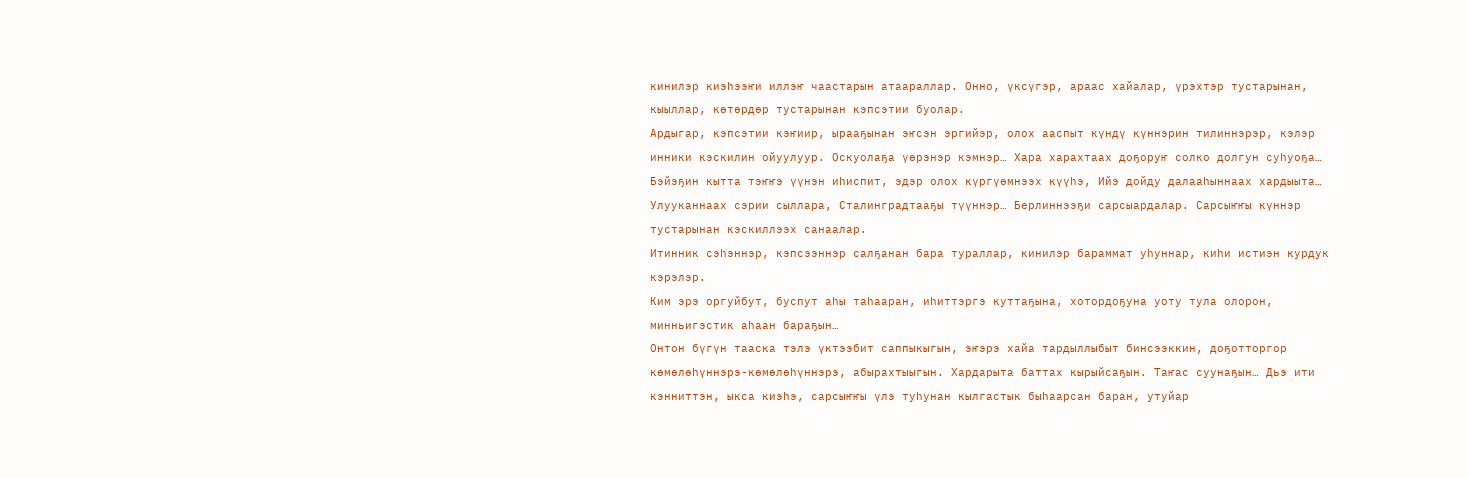кинилэр киэһээҥи иллэҥ чаастарын атаараллар. Онно, үксүгэр, араас хайалар, үрэхтэр тустарынан, кыыллар, көтөрдөр тустарынан кэпсэтии буолар.
Ардыгар, кэпсэтии кэҥиир, ырааҕынан эҥсэн эргийэр, олох ааспыт күндү күннэрин тилиннэрэр, кэлэр инники кэскилин ойуулуур. Оскуолаҕа үөрэнэр кэмнэр… Хара харахтаах доҕоруҥ солко долгун суһуоҕа… Бэйэҕин кытта тэҥҥэ үүнэн иһиспит, эдэр олох күргүөмнээх күүһэ, Ийэ дойду далааһыннаах хардыыта… Улууканнаах сэрии сыллара, Сталинградтааҕы түүннэр… Берлиннээҕи сарсыардалар. Сарсыҥҥы күннэр тустарынан кэскиллээх санаалар.
Итинник сэһэннэр, кэпсээннэр салҕанан бара тураллар, кинилэр бараммат уһуннар, киһи истиэн курдук кэрэлэр.
Ким эрэ оргуйбут, буспут аһы таһааран, иһиттэргэ куттаҕына, хотордоҕуна уоту тула олорон, минньигэстик аһаан бараҕын…
Онтон бүгүн тааска тэлэ үктээбит саппыкыгын, эҥэрэ хайа тардыллыбыт бинсээккин, доҕотторгор көмөлөһүннэрэ-көмөлөһүннэрэ, абырахтыыгын. Хардарыта баттах кырыйсаҕын. Таҥас суунаҕын… Дьэ ити кэнниттэн, ыкса киэһэ, сарсыҥҥы үлэ туһунан кылгастык быһаарсан баран, утуйар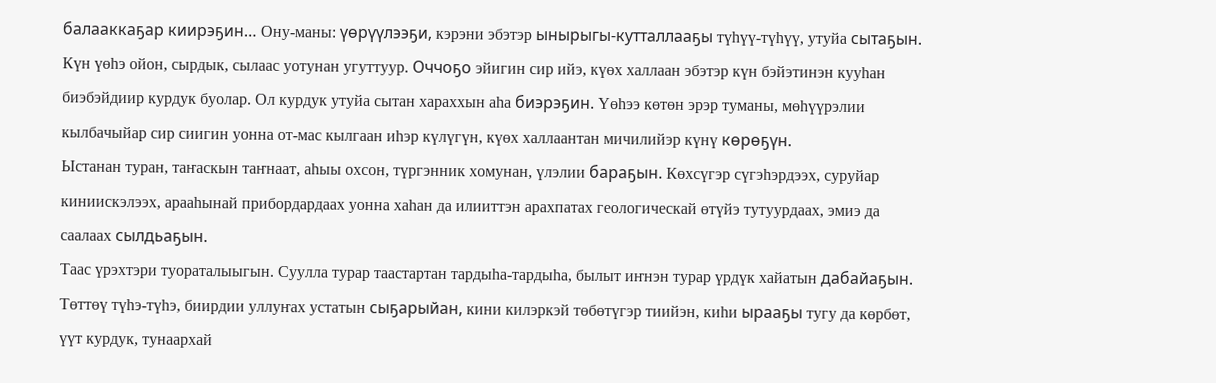балааккаҕар киирэҕин… Ону-маны: үөрүүлээҕи, кэрэни эбэтэр ынырыгы-кутталлааҕы түһүү-түһүү, утуйа сытаҕын. Күн үөһэ ойон, сырдык, сылаас уотунан угуттуур. Оччоҕо эйигин сир ийэ, күөх халлаан эбэтэр күн бэйэтинэн кууһан биэбэйдиир курдук буолар. Ол курдук утуйа сытан хараххын аһа биэрэҕин. Үөһээ көтөн эрэр туманы, мөһүүрэлии кылбачыйар сир сиигин уонна от-мас кылгаан иһэр күлүгүн, күөх халлаантан мичилийэр күнү көрөҕүн.
Ыстанан туран, таҥаскын таҥнаат, аһыы охсон, түргэнник хомунан, үлэлии бараҕын. Көхсүгэр сүгэһэрдээх, суруйар киниискэлээх, арааһынай прибордардаах уонна хаһан да илииттэн арахпатах геологическай өтүйэ тутуурдаах, эмиэ да саалаах сылдьаҕын.
Таас үрэхтэри туораталыыгын. Суулла турар таастартан тардыһа-тардыһа, былыт иҥнэн турар үрдүк хайатын дабайаҕын. Төттөү түһэ-түһэ, биирдии уллуҥах устатын сыҕарыйан, кини килэркэй төбөтүгэр тиийэн, киһи ырааҕы тугу да көрбөт, үүт курдук, тунаархай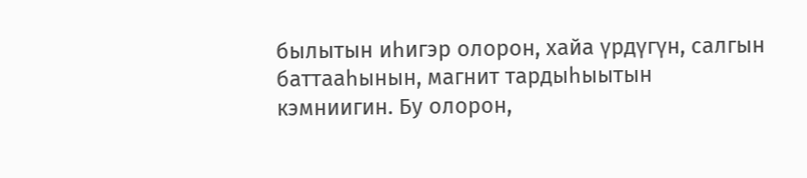былытын иһигэр олорон, хайа үрдүгүн, салгын баттааһынын, магнит тардыһыытын кэмниигин. Бу олорон,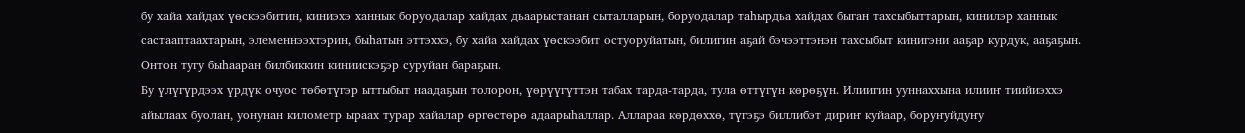бу хайа хайдах үөскээбитин, киниэхэ ханнык боруодалар хайдах дьаарыстанан сыталларын, боруодалар таһырдьа хайдах быган тахсыбыттарын, кинилэр ханнык састааптаахтарын, элеменнээхтэрин, быһатын эттэххэ, бу хайа хайдах үөскээбит остуоруйатын, билигин аҕай бэчээттэнэн тахсыбыт кинигэни ааҕар курдук, ааҕаҕын. Онтон тугу быһааран билбиккин киниискэҕэр суруйан бараҕын.
Бу үлүгүрдээх үрдүк очуос төбөтүгэр ыттыбыт наадаҕын толорон, үөрүүгүттэн табах тарда-тарда, тула өттүгүн көрөҕүн. Илиигин ууннаххына илииҥ тиийиэххэ айылаах буолан, уонунан километр ыраах турар хайалар өргөстөрө адаарыһаллар. Аллараа көрдөххө, түгэҕэ биллибэт дириҥ куйаар, боруҥуйдуҥу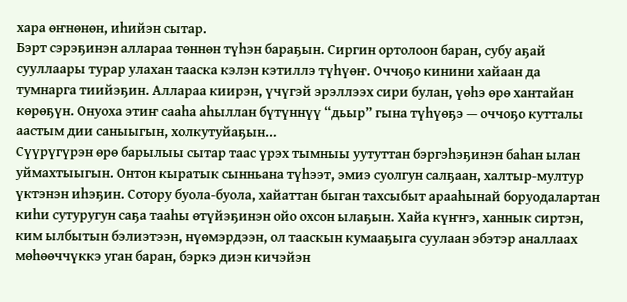хара өҥнөнөн, иһийэн сытар.
Бэрт сэрэҕинэн аллараа төннөн түһэн бараҕын. Сиргин ортолоон баран, субу аҕай сууллаары турар улахан тааска кэлэн кэтиллэ түһүөҥ. Оччоҕо кинини хайаан да тумнарга тиийэҕин. Аллараа киирэн, үчүгэй эрэллээх сири булан, үөһэ өрө хантайан көрөҕүн. Онуоха этиҥ сааһа аһыллан бүтүннүү “дьыр” гына түһүөҕэ — оччоҕо кутталы аастым дии саныыгын, холкутуйаҕын…
Сүүрүгүрэн өрө барылыы сытар таас үрэх тымныы уутуттан бэргэһэҕинэн баһан ылан уймахтыыгын. Онтон кыратык сынньана түһээт, эмиэ суолгун салҕаан, халтыр-мултур үктэнэн иһэҕин. Сотору буола-буола, хайаттан быган тахсыбыт арааһынай боруодалартан киһи сутуругун саҕа тааһы өтүйэҕинэн ойо охсон ылаҕын. Хайа күҥҥэ, ханнык сиртэн, ким ылбытын бэлиэтээн, нүөмэрдээн, ол тааскын кумааҕыга суулаан эбэтэр аналлаах мөһөөччүккэ уган баран, бэркэ диэн кичэйэн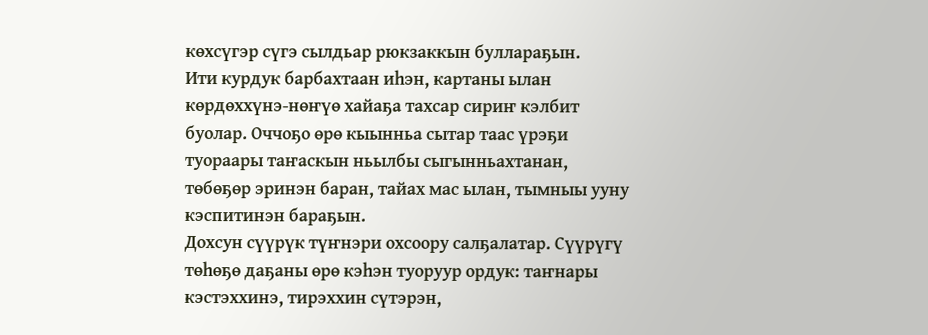көхсүгэр сүгэ сылдьар рюкзаккын буллараҕын.
Ити курдук барбахтаан иһэн, картаны ылан көрдөххүнэ-нөҥүө хайаҕа тахсар сириҥ кэлбит буолар. Оччоҕо өрө кыынньа сытар таас үрэҕи туораары таҥаскын ньылбы сыгынньахтанан, төбөҕөр эринэн баран, тайах мас ылан, тымныы ууну кэспитинэн бараҕын.
Дохсун сүүрүк түҥнэри охсоору салҕалатар. Сүүрүгү төһөҕө даҕаны өрө кэһэн туоруур ордук: таҥнары кэстэххинэ, тирэххин сүтэрэн,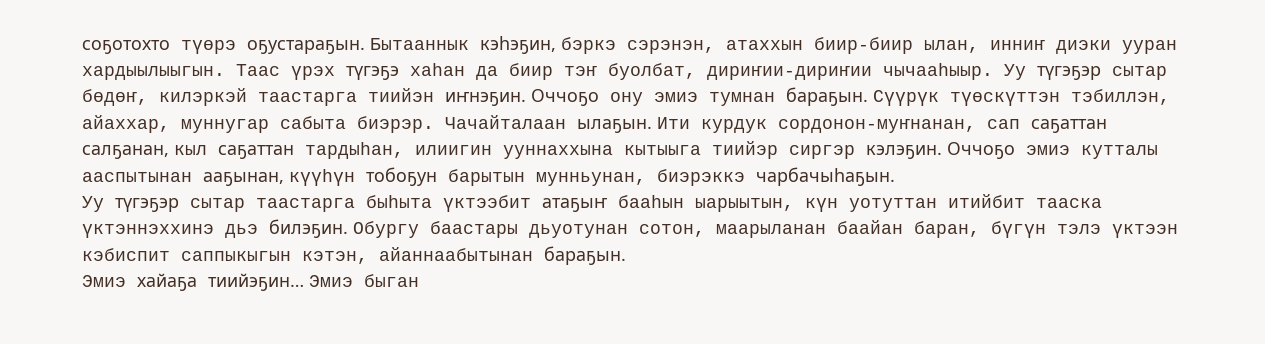соҕотохто түөрэ оҕустараҕын. Бытааннык кэһэҕин, бэркэ сэрэнэн, атаххын биир-биир ылан, инниҥ диэки ууран хардыылыыгын. Таас үрэх түгэҕэ хаһан да биир тэҥ буолбат, дириҥии-дириҥии чычааһыыр. Уу түгэҕэр сытар бөдөҥ, килэркэй таастарга тиийэн иҥнэҕин. Оччоҕо ону эмиэ тумнан бараҕын. Сүүрүк түөскүттэн тэбиллэн, айаххар, муннугар сабыта биэрэр. Чачайталаан ылаҕын. Ити курдук сордонон-муҥнанан, сап саҕаттан салҕанан, кыл саҕаттан тардыһан, илиигин ууннаххына кытыыга тиийэр сиргэр кэлэҕин. Оччоҕо эмиэ кутталы ааспытынан ааҕынан, күүһүн тобоҕун барытын мунньунан, биэрэккэ чарбачыһаҕын.
Уу түгэҕэр сытар таастарга быһыта үктээбит атаҕыҥ бааһын ыарыытын, күн уотуттан итийбит тааска үктэннэххинэ дьэ билэҕин. Обургу баастары дьуотунан сотон, маарыланан баайан баран, бүгүн тэлэ үктээн кэбиспит саппыкыгын кэтэн, айаннаабытынан бараҕын.
Эмиэ хайаҕа тиийэҕин… Эмиэ быган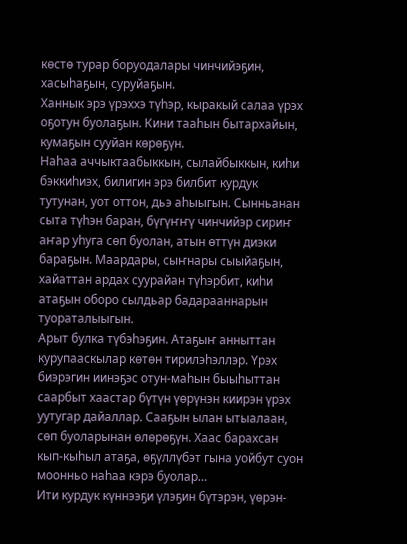көстө турар боруодалары чинчийэҕин, хасыһаҕын, суруйаҕын.
Ханнык эрэ үрэххэ түһэр, кыракый салаа үрэх оҕотун буолаҕын. Кини тааһын бытархайын, кумаҕын сууйан көрөҕүн.
Наһаа аччыктаабыккын, сылайбыккын, киһи бэккиһиэх, билигин эрэ билбит курдук тутунан, уот оттон, дьэ аһыыгын. Сынньанан сыта түһэн баран, бүгүҥҥү чинчийэр сириҥ аҥар уһуга сөп буолан, атын өттүн диэки бараҕын. Маардары, сыҥнары сыыйаҕын, хайаттан ардах суурайан түһэрбит, киһи атаҕын оборо сылдьар бадарааннарын туораталыыгын.
Арыт булка түбэһэҕин. Атаҕыҥ анныттан курупааскылар көтөн тирилэһэллэр. Үрэх биэрэгин иинэҕэс отун-маһын быыһыттан саарбыт хаастар бүтүн үөрүнэн киирэн үрэх уутугар дайаллар. Сааҕын ылан ытыалаан, сөп буоларынан өлөрөҕүн. Хаас барахсан кып-кыһыл атаҕа, өҕүллүбэт гына уойбут суон моонньо наһаа кэрэ буолар…
Ити курдук күннээҕи үлэҕин бүтэрэн, үөрэн-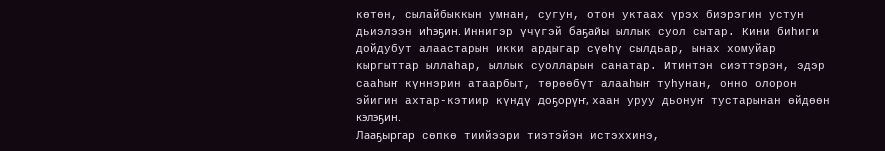көтөн, сылайбыккын умнан, сугун, отон уктаах үрэх биэрэгин устун дьиэлээн иһэҕин. Иннигэр үчүгэй баҕайы ыллык суол сытар. Кини биһиги дойдубут алаастарын икки ардыгар сүөһү сылдьар, ынах хомуйар кыргыттар ыллаһар, ыллык суолларын санатар. Итинтэн сиэттэрэн, эдэр сааһыҥ күннэрин атаарбыт, төрөөбүт алааһыҥ туһунан, онно олорон эйигин ахтар-кэтиир күндү доҕорүҥ, хаан уруу дьонуҥ тустарынан өйдөөн кэлэҕин.
Лааҕыргар сөпкө тиийээри тиэтэйэн истэххинэ,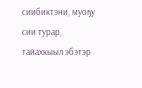сиибиктэни, муоҕу сии турар, тайахкыыл эбэтэр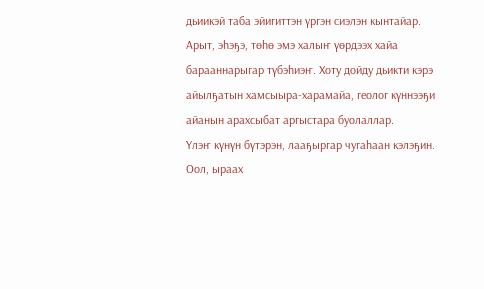дьиикэй таба эйигиттэн үргэн сиэлэн кынтайар.
Арыт, эһэҕэ, төһө эмэ халыҥ үөрдээх хайа барааннарыгар түбэһиэҥ. Хоту дойду дьикти кэрэ айылҕатын хамсыыра-харамайа, геолог күннээҕи айанын арахсыбат аргыстара буолаллар.
Үлэҥ күнүн бүтэрэн, лааҕыргар чугаһаан кэлэҕин. Оол, ыраах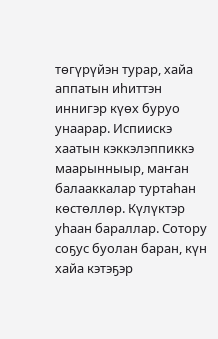төгүрүйэн турар, хайа аппатын иһиттэн иннигэр күөх буруо унаарар. Испиискэ хаатын кэккэлэппиккэ маарынныыр, маҥан балааккалар туртаһан көстөллөр. Күлүктэр уһаан бараллар. Сотору соҕус буолан баран, күн хайа кэтэҕэр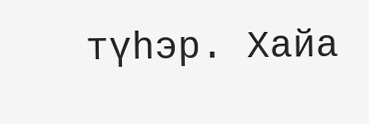түһэр. Хайа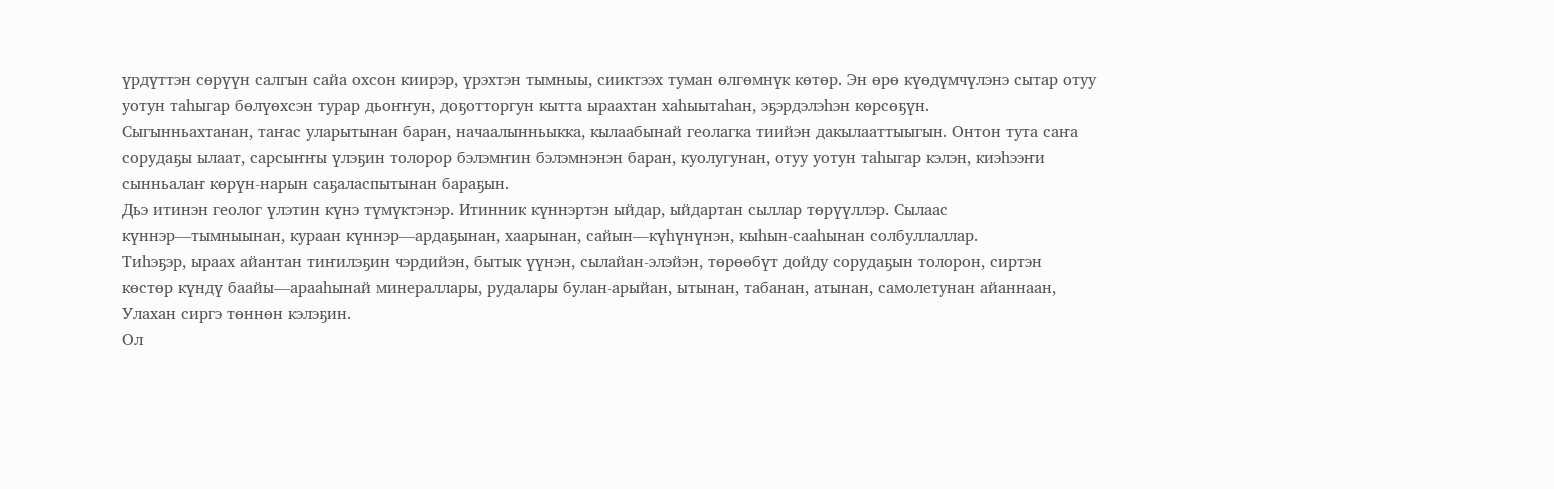үрдүттэн сөрүүн салгын сайа охсон киирэр, үрэхтэн тымныы, сииктээх туман өлгөмнүк көтөр. Эн өрө күөдүмчүлэнэ сытар отуу уотун таһыгар бөлүөхсэн турар дьоҥҥун, доҕотторгун кытта ыраахтан хаһыытаһан, эҕэрдэлэһэн көрсөҕүн.
Сыгынньахтанан, таҥас уларытынан баран, начаалынньыкка, кылаабынай геолагка тиийэн дакылааттыыгын. Онтон тута саҥа сорудаҕы ылаат, сарсыҥҥы үлэҕин толорор бэлэмҥин бэлэмнэнэн баран, куолугунан, отуу уотун таһыгар кэлэн, киэһээҥи сынньалаҥ көрүн-нарын саҕаласпытынан бараҕын.
Дьэ итинэн геолог үлэтин күнэ түмүктэнэр. Итинник күннэртэн ыйдар, ыйдартан сыллар төрүүллэр. Сылаас күннэр—тымныынан, кураан күннэр—ардаҕынан, хаарынан, сайын—күһүнүнэн, кыһын-сааһынан солбуллаллар.
Тиһэҕэр, ыраах айантан тиҥилэҕин чэрдийэн, бытык үүнэн, сылайан-элэйэн, төрөөбүт дойду сорудаҕын толорон, сиртэн көстөр күндү баайы—арааһынай минераллары, рудалары булан-арыйан, ытынан, табанан, атынан, самолетунан айаннаан, Улахан сиргэ төннөн кэлэҕин.
Ол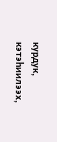курдук, кэтэһиилээх,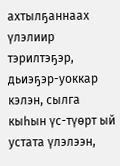ахтылҕаннаах үлэлиир тэрилтэҕэр, дьиэҕэр-уоккар кэлэн, сылга кыһын үс-түөрт ый устата үлэлээн,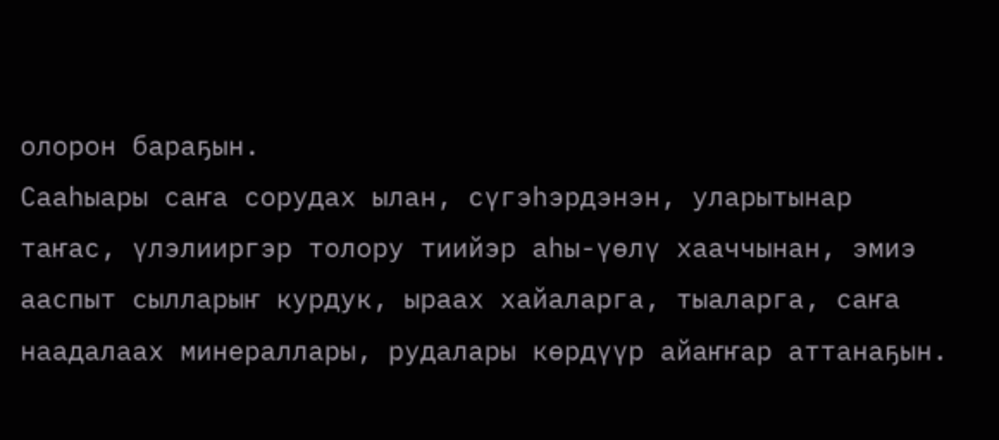олорон бараҕын.
Сааһыары саҥа сорудах ылан, сүгэһэрдэнэн, уларытынар таҥас, үлэлииргэр толору тиийэр аһы-үөлү хааччынан, эмиэ ааспыт сылларыҥ курдук, ыраах хайаларга, тыаларга, саҥа наадалаах минераллары, рудалары көрдүүр айаҥҥар аттанаҕын.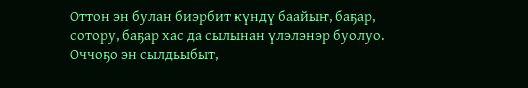Оттон эн булан биэрбит күндү баайыҥ, баҕар, сотору, баҕар хас да сылынан үлэлэнэр буолуо. Оччоҕо эн сылдьыбыт,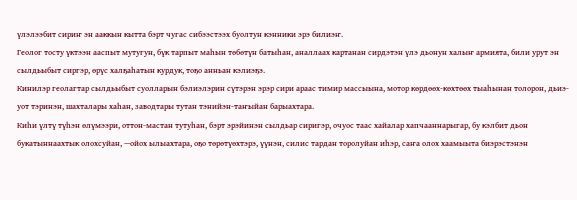үлэлээбит сириҥ эн ааккын кытта бэрт чугас сибээстээх буолтун кэнники эрэ билиэҥ.
Геолог тосту үктээн ааспыт мутугун, бүк тарпыт маһын төбөтүн батыһан, аналлаах картанан сирдэтэн үлэ дьонун халыҥ армията, били урут эн сылдьыбыт сиргэр, өрүс халҕаһатын курдук, тоҕо анньан кэлиэҕэ.
Кинилэр геолагтар сылдьыбыт суолларын бэлиэлэрин сүтэрэн эрэр сири араас тимир массыына, мотор көрдөөх-көхтөөх тыаһынан толорон, дьиэ-уот тэринэн, шахталары хаһан, заводтары тутан тэнийэн-таҥыйан барыахтара.
Киһи үлтү түһэн өлүмээри, оттон-мастан тутуһан, бэрт эрэйинэн сылдьар сиригэр, очуос таас хайалар хапчааннарыгар, бу кэлбит дьон букатыннаахтык олохсуйан, —ойох ылыахтара, оҕо төрөтүөхтэрэ, үүнэн, силис тардан торолуйан иһэр, саҥа олох хаамыыта биэрэстэнэн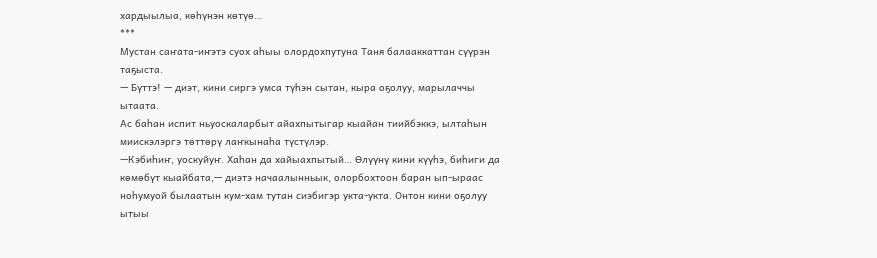хардыылыа, көһүнэн көтүө…
***
Мустан саҥата-иҥэтэ суох аһыы олордохпутуна Таня балааккаттан сүүрэн таҕыста.
— Бүттэ! — диэт, кини сиргэ умса түһэн сытан, кыра оҕолуу, марылаччы ытаата.
Ас баһан испит ньуоскаларбыт айахпытыгар кыайан тиийбэккэ, ылтаһын миискэлэргэ төттөрү лаҥкынаһа түстүлэр.
—Кэбиһиҥ, уоскуйуҥ. Хаһан да хайыахпытый… Өлүүнү кини күүһэ, биһиги да көмөбүт кыайбата,— диэтэ начаалынньык, олорбохтоон баран ып-ыраас ноһумуой былаатын кум-хам тутан сиэбигэр укта-укта. Онтон кини оҕолуу ытыы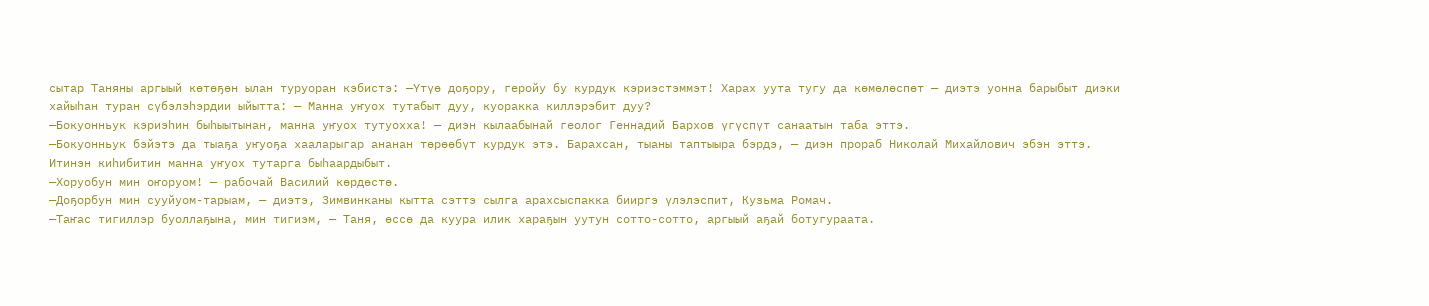сытар Таняны аргыый көтөҕөн ылан туруоран кэбистэ: —Үтүө доҕору, геройу бу курдук кэриэстэммэт! Харах уута тугу да көмөлөспөт — диэтэ уонна барыбыт диэки хайыһан туран сүбэлэһэрдии ыйытта: — Манна уҥуох тутабыт дуу, куоракка киллэрэбит дуу?
—Бокуонньук кэриэһин быһыытынан, манна уҥуох тутуохха! — диэн кылаабынай геолог Геннадий Бархов үгүспүт санаатын таба эттэ.
—Бокуонньук бэйэтэ да тыаҕа уҥуоҕа хааларыгар ананан төрөөбүт курдук этэ. Барахсан, тыаны таптыыра бэрдэ, — диэн прораб Николай Михайлович эбэн эттэ.
Итинэн киһибитин манна уҥуох тутарга быһаардыбыт.
—Хоруобун мин оҥоруом! — рабочай Василий көрдөстө.
—Доҕорбун мин сууйуом-тарыам, — диэтэ, Зимвинканы кытта сэттэ сылга арахсыспакка бииргэ үлэлэспит, Кузьма Ромач.
—Таҥас тигиллэр буоллаҕына, мин тигиэм, — Таня, өссө да куура илик хараҕын уутун сотто-сотто, аргыый аҕай ботугураата.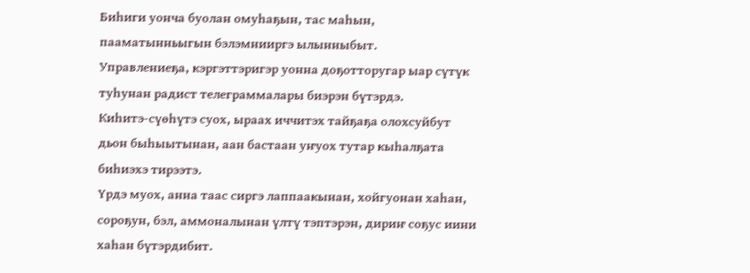Биһиги уонча буолан омуһаҕын, тас маһын, пааматынньыгын бэлэмнииргэ ылынныбыт.
Управлениеҕа, кэргэттэригэр уонна доҕотторугар ыар сүтүк туһунан радист телеграммалары биэрэн бүтэрдэ.
Киһитэ-сүөһүтэ суох, ыраах иччитэх тайҕаҕа олохсуйбут дьон быһыытынан, аан бастаан уҥуох тутар кыһалҕата биһиэхэ тирээтэ.
Үрдэ муох, анна таас сиргэ лаппаакынан, хойгуонан хаһан, сороҕун, бэл, аммоналынан үлтү тэптэрэн, дириҥ соҕус иини хаһан бүтэрдибит.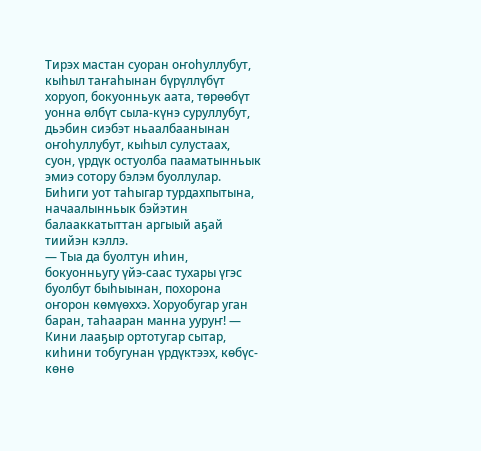Тирэх мастан суоран оҥоһуллубут, кыһыл таҥаһынан бүрүллүбүт хоруоп, бокуонньук аата, төрөөбүт уонна өлбүт сыла-күнэ суруллубут, дьэбин сиэбэт ньаалбаанынан оҥоһуллубут, кыһыл сулустаах, суон, үрдүк остуолба пааматынньык эмиэ сотору бэлэм буоллулар.
Биһиги уот таһыгар турдахпытына, начаалынньык бэйэтин балааккатыттан аргыый аҕай тиийэн кэллэ.
— Тыа да буолтун иһин, бокуонньугу үйэ-саас тухары үгэс буолбут быһыынан, похорона оҥорон көмүөххэ. Хоруобугар уган баран, таһааран манна ууруҥ! — Кини лааҕыр ортотугар сытар, киһини тобугунан үрдүктээх, көбүс-көнө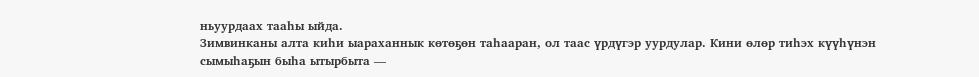ньуурдаах тааһы ыйда.
Зимвинканы алта киһи ыараханнык көтөҕөн таһааран, ол таас үрдүгэр уурдулар. Кини өлөр тиһэх күүһүнэн сымыһаҕын быһа ытырбыта —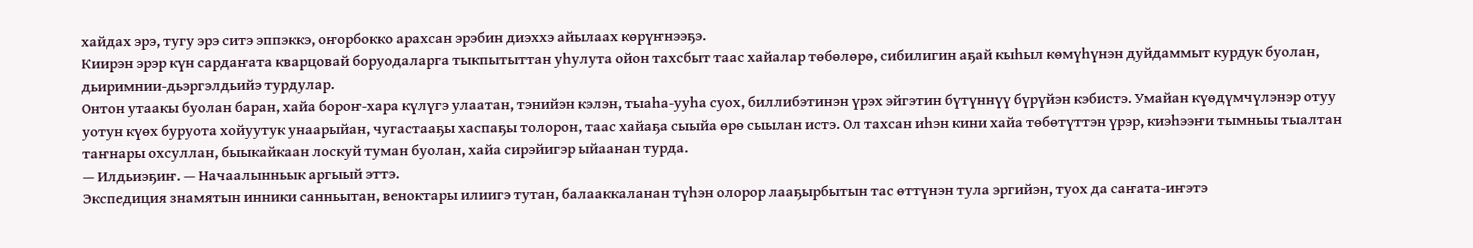хайдах эрэ, тугу эрэ ситэ эппэккэ, оҥорбокко арахсан эрэбин диэххэ айылаах көрүҥнээҕэ.
Киирэн эрэр күн сардаҥата кварцовай боруодаларга тыкпытыттан уһулута ойон тахсбыт таас хайалар төбөлөрө, сибилигин аҕай кыһыл көмүһүнэн дуйдаммыт курдук буолан, дьиримнии-дьэргэлдьийэ турдулар.
Онтон утаакы буолан баран, хайа бороҥ-хара күлүгэ улаатан, тэнийэн кэлэн, тыаһа-ууһа суох, биллибэтинэн үрэх эйгэтин бүтүннүү бүрүйэн кэбистэ. Умайан күөдүмчүлэнэр отуу уотун күөх буруота хойуутук унаарыйан, чугастааҕы хаспаҕы толорон, таас хайаҕа сыыйа өрө сыылан истэ. Ол тахсан иһэн кини хайа төбөтүттэн үрэр, киэһээҥи тымныы тыалтан таҥнары охсуллан, быыкайкаан лоскуй туман буолан, хайа сирэйигэр ыйаанан турда.
— Илдьиэҕиҥ. — Начаалынньык аргыый эттэ.
Экспедиция знамятын инники санньытан, веноктары илиигэ тутан, балааккаланан түһэн олорор лааҕырбытын тас өттүнэн тула эргийэн, туох да саҥата-иҥэтэ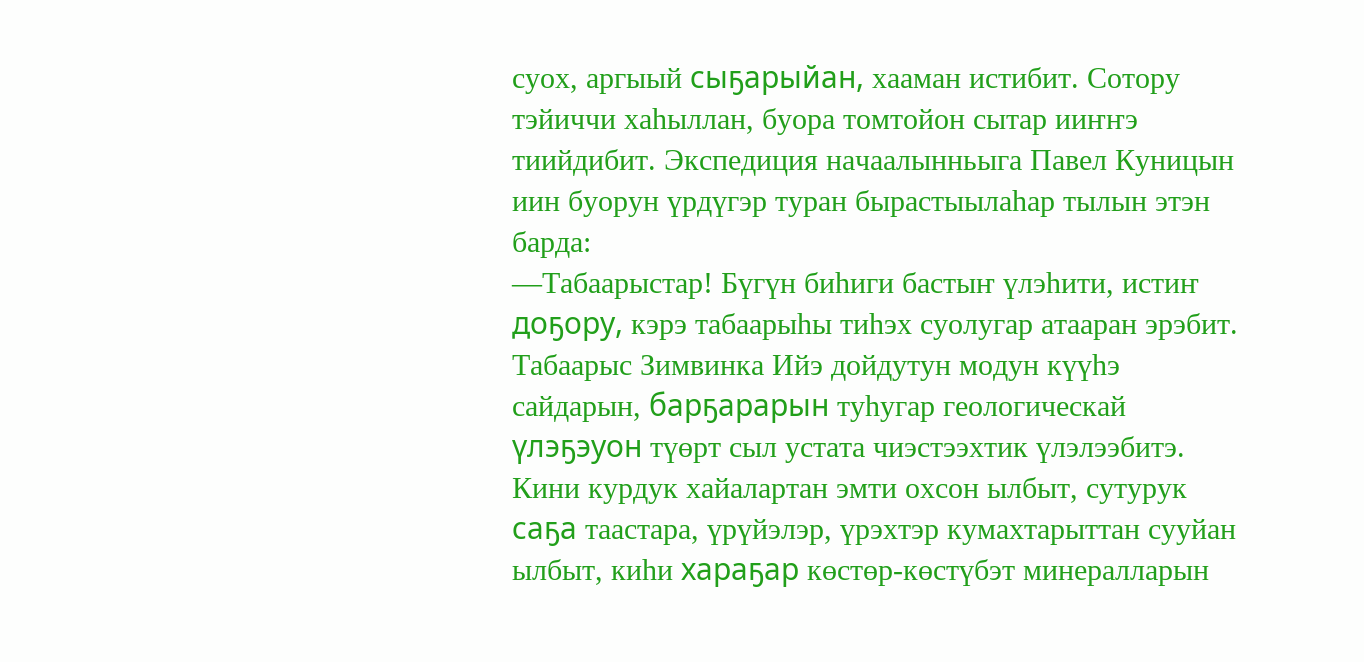суох, аргыый сыҕарыйан, хааман истибит. Сотору тэйиччи хаһыллан, буора томтойон сытар ииҥҥэ тиийдибит. Экспедиция начаалынньыга Павел Куницын иин буорун үрдүгэр туран бырастыылаһар тылын этэн барда:
—Табаарыстар! Бүгүн биһиги бастыҥ үлэһити, истиҥ доҕору, кэрэ табаарыһы тиһэх суолугар атааран эрэбит. Табаарыс Зимвинка Ийэ дойдутун модун күүһэ сайдарын, барҕарарын туһугар геологическай үлэҕэуон түөрт сыл устата чиэстээхтик үлэлээбитэ. Кини курдук хайалартан эмти охсон ылбыт, сутурук саҕа таастара, үрүйэлэр, үрэхтэр кумахтарыттан сууйан ылбыт, киһи хараҕар көстөр-көстүбэт минералларын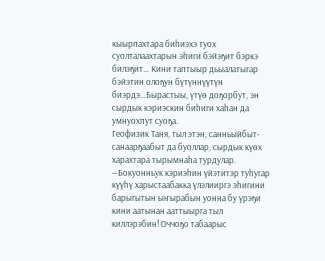кыырпахтара биһиэхэ туох суолталаахтарын эһиги бэйэҕит бэркэ билэҕит… Кини таптыыр дьыалатыгар бэйэтин олоҕун бүтүннүүтүн биэрдэ…Бырастыы, үтүө доҕорбут, эн сырдык кэриэскин биһиги хаһан да умнуохпут суоҕа.
Геофизик Таня, тыл этэн, санньыйбыт-санаарҕаабыт да буоллар, сырдык күөх харахтара тырымнаһа турдулар.
—Бокуонньук кэриэһин үйэтитэр туһугар күүһү харыстаабакка үлэлииргэ эһигини барыгытын ыҥырабын уонна бу үрэҕи кини аатынан ааттыырга тыл киллэрэбин! Оччоҕо табаарыс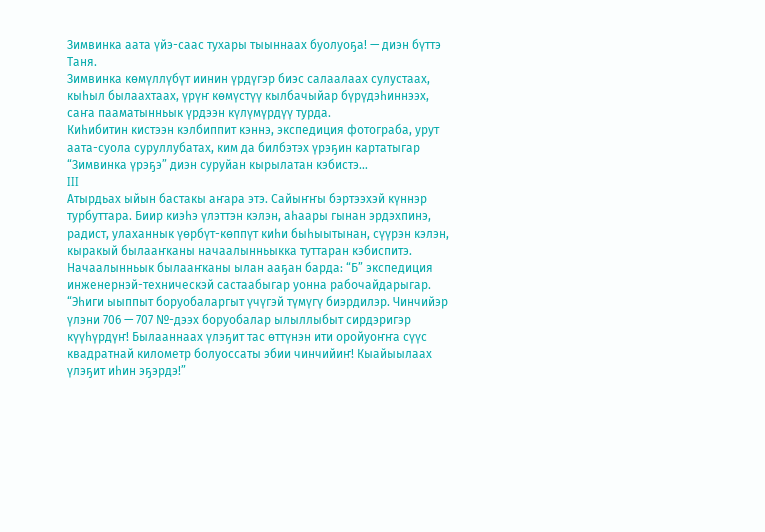Зимвинка аата үйэ-саас тухары тыыннаах буолуоҕа! — диэн бүттэ Таня.
Зимвинка көмүллүбүт иинин үрдүгэр биэс салаалаах сулустаах, кыһыл былаахтаах, үрүҥ көмүстүү кылбачыйар бүрүдэһиннээх, саҥа пааматынньык үрдээн күлүмүрдүү турда.
Киһибитин кистээн кэлбиппит кэннэ, экспедиция фотограба, урут аата-суола суруллубатах, ким да билбэтэх үрэҕин картатыгар “Зимвинка үрэҕэ” диэн суруйан кырылатан кэбистэ…
III
Атырдьах ыйын бастакы аҥара этэ. Сайыҥҥы бэртээхэй күннэр турбуттара. Биир киэһэ үлэттэн кэлэн, аһаары гынан эрдэхпинэ, радист, улаханнык үөрбүт-көппүт киһи быһыытынан, сүүрэн кэлэн, кыракый былааҥканы начаалынньыкка туттаран кэбиспитэ.
Начаалынньык былааҥканы ылан ааҕан барда: “Б” экспедиция инженернэй-техническэй састаабыгар уонна рабочайдарыгар.
“Эһиги ыыппыт боруобаларгыт үчүгэй түмүгү биэрдилэр. Чинчийэр үлэни 706 — 707 №-дээх боруобалар ылыллыбыт сирдэригэр күүһүрдүҥ! Былааннаах үлэҕит тас өттүнэн ити оройуоҥҥа сүүс квадратнай километр болуоссаты эбии чинчийиҥ! Кыайыылаах үлэҕит иһин эҕэрдэ!”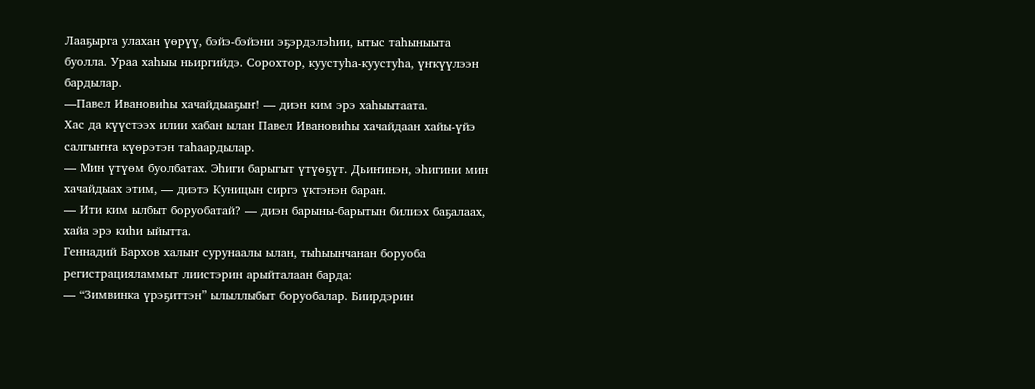Лааҕырга улахан үөрүү, бэйэ-бэйэни эҕэрдэлэһии, ытыс таһыныыта буолла. Ураа хаһыы ньиргийдэ. Сорохтор, куустуһа-куустуһа, үҥкүүлээн бардылар.
—Павел Ивановиһы хачайдыаҕыҥ! — диэн ким эрэ хаһыытаата.
Хас да күүстээх илии хабан ылан Павел Ивановиһы хачайдаан хайы-үйэ салгыҥҥа күөрэтэн таһаардылар.
— Мин үтүөм буолбатах. Эһиги барыгыт үтүөҕүт. Дьиҥинэн, эһигини мин хачайдыах этим, — диэтэ Куницын сиргэ үктэнэн баран.
— Ити ким ылбыт боруобатай? — диэн барыны-барытын билиэх баҕалаах, хайа эрэ киһи ыйытта.
Геннадий Бархов халыҥ сурунаалы ылан, тыһыынчанан боруоба регистрацияламмыт лиистэрин арыйталаан барда:
— “Зимвинка үрэҕиттэн” ылыллыбыт боруобалар. Биирдэрин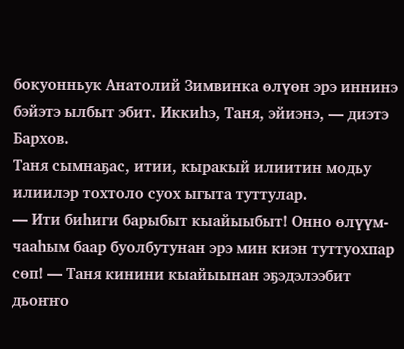бокуонньук Анатолий Зимвинка өлүөн эрэ иннинэ бэйэтэ ылбыт эбит. Иккиһэ, Таня, эйиэнэ, — диэтэ Бархов.
Таня сымнаҕас, итии, кыракый илиитин модьу илиилэр тохтоло суох ыгыта туттулар.
— Ити биһиги барыбыт кыайыыбыт! Онно өлүүм-чааһым баар буолбутунан эрэ мин киэн туттуохпар сөп! — Таня кинини кыайыынан эҕэдэлээбит дьоҥҥо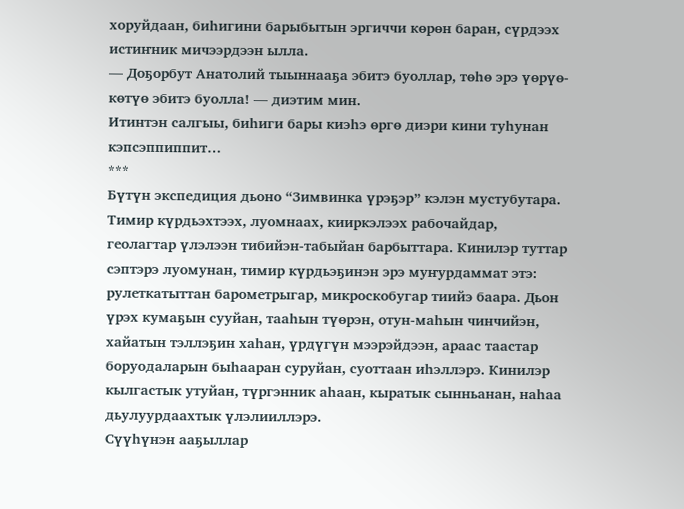хоруйдаан, биһигини барыбытын эргиччи көрөн баран, сүрдээх истиҥник мичээрдээн ылла.
— Доҕорбут Анатолий тыыннааҕа эбитэ буоллар, төһө эрэ үөрүө-көтүө эбитэ буолла! — диэтим мин.
Итинтэн салгыы, биһиги бары киэһэ өргө диэри кини туһунан кэпсэппиппит…
***
Бүтүн экспедиция дьоно “Зимвинка үрэҕэр” кэлэн мустубутара. Тимир күрдьэхтээх, луомнаах, кииркэлээх рабочайдар, геолагтар үлэлээн тибийэн-табыйан барбыттара. Кинилэр туттар сэптэрэ луомунан, тимир күрдьэҕинэн эрэ муҥурдаммат этэ: рулеткатыттан барометрыгар, микроскобугар тиийэ баара. Дьон үрэх кумаҕын сууйан, тааһын түөрэн, отун-маһын чинчийэн, хайатын тэллэҕин хаһан, үрдүгүн мээрэйдээн, араас таастар боруодаларын быһааран суруйан, суоттаан иһэллэрэ. Кинилэр кылгастык утуйан, түргэнник аһаан, кыратык сынньанан, наһаа дьулуурдаахтык үлэлииллэрэ.
Сүүһүнэн ааҕыллар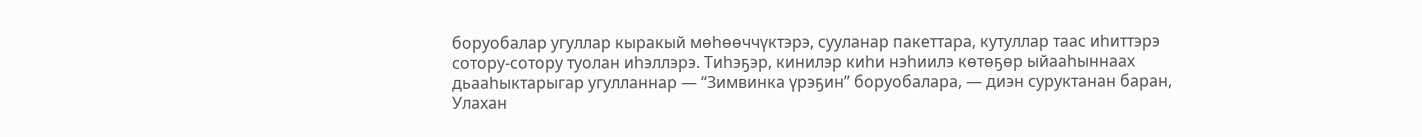боруобалар угуллар кыракый мөһөөччүктэрэ, сууланар пакеттара, кутуллар таас иһиттэрэ сотору-сотору туолан иһэллэрэ. Тиһэҕэр, кинилэр киһи нэһиилэ көтөҕөр ыйааһыннаах дьааһыктарыгар угулланнар — “Зимвинка үрэҕин” боруобалара, — диэн суруктанан баран, Улахан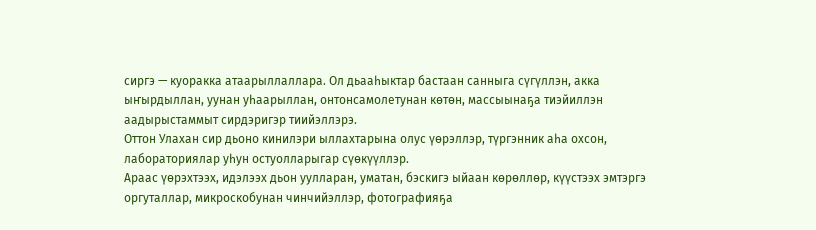сиргэ — куоракка атаарыллаллара. Ол дьааһыктар бастаан санныга сүгүллэн, акка ыҥырдыллан, уунан уһаарыллан, онтонсамолетунан көтөн, массыынаҕа тиэйиллэн аадырыстаммыт сирдэригэр тиийэллэрэ.
Оттон Улахан сир дьоно кинилэри ыллахтарына олус үөрэллэр, түргэнник аһа охсон, лабораториялар уһун остуолларыгар сүөкүүллэр.
Араас үөрэхтээх, идэлээх дьон уулларан, уматан, бэскигэ ыйаан көрөллөр, күүстээх эмтэргэ оргуталлар, микроскобунан чинчийэллэр, фотографияҕа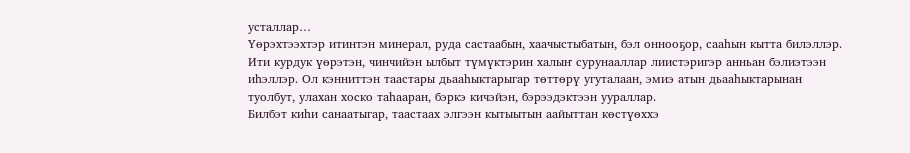усталлар…
Үөрэхтээхтэр итинтэн минерал, руда састаабын, хаачыстыбатын, бэл оннооҕор, сааһын кытта билэллэр. Ити курдук үөрэтэн, чинчийэн ылбыт түмүктэрин халыҥ сурунааллар лиистэригэр анньан бэлиэтээн иһэллэр. Ол кэнниттэн таастары дьааһыктарыгар төттөрү угуталаан, эмиэ атын дьааһыктарынан туолбут, улахан хоско таһааран, бэркэ кичэйэн, бэрээдэктээн уураллар.
Билбэт киһи санаатыгар, таастаах элгээн кытыытын аайыттан көстүөххэ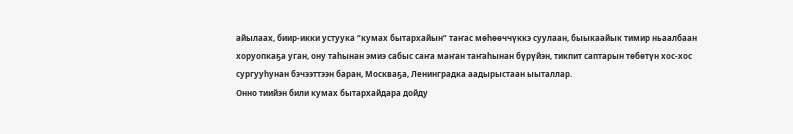айылаах, биир-икки устуука “кумах бытархайын” таҥас мөһөөччүккэ суулаан, быыкаайык тимир ньаалбаан хоруопкаҕа уган, ону таһынан эмиэ сабыс саҥа маҥан таҥаһынан бүрүйэн, тикпит саптарын төбөтүн хос-хос сургууһунан бэчээттээн баран, Москваҕа, Ленинградка аадырыстаан ыыталлар.
Онно тиийэн били кумах бытархайдара дойду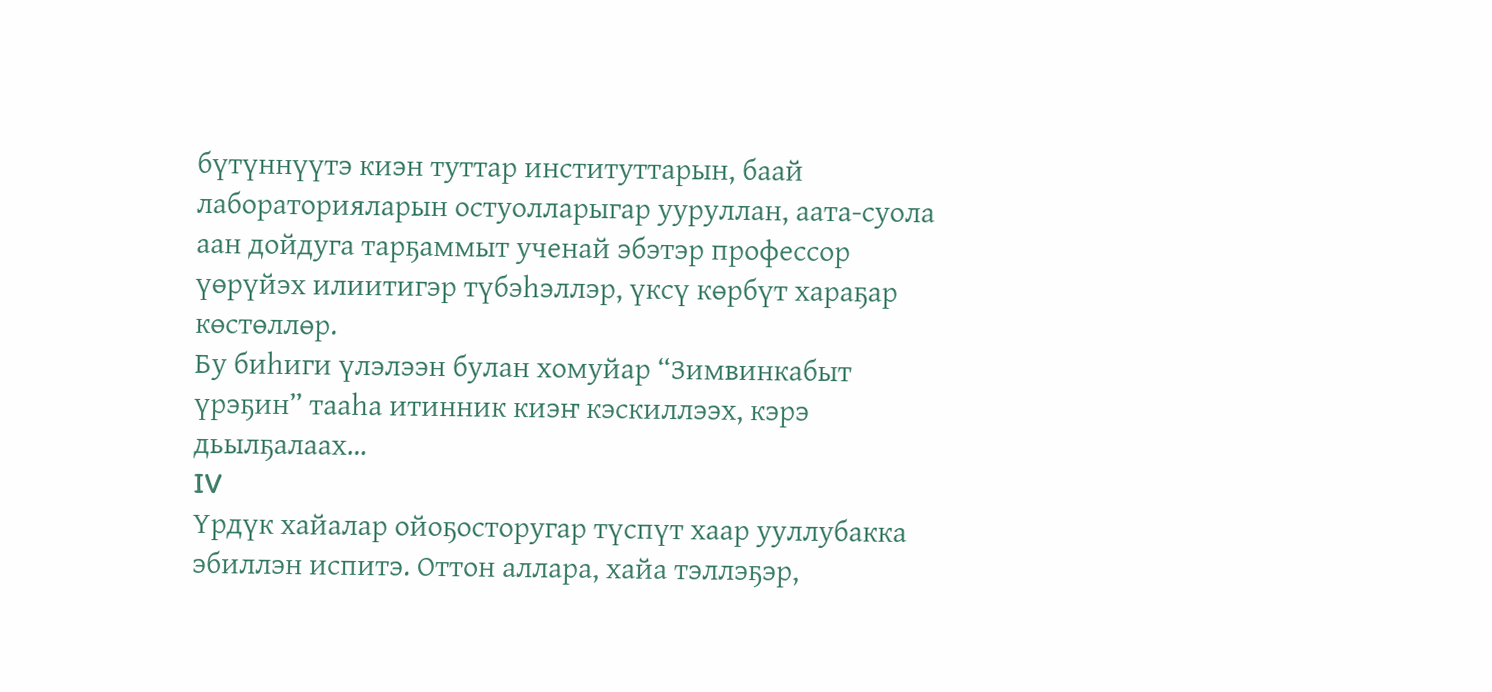бүтүннүүтэ киэн туттар институттарын, баай лабораторияларын остуолларыгар ууруллан, аата-суола аан дойдуга тарҕаммыт ученай эбэтэр профессор үөрүйэх илиитигэр түбэһэллэр, үксү көрбүт хараҕар көстөллөр.
Бу биһиги үлэлээн булан хомуйар “Зимвинкабыт үрэҕин” тааһа итинник киэҥ кэскиллээх, кэрэ дьылҕалаах…
IV
Үрдүк хайалар ойоҕосторугар түспүт хаар ууллубакка эбиллэн испитэ. Оттон аллара, хайа тэллэҕэр,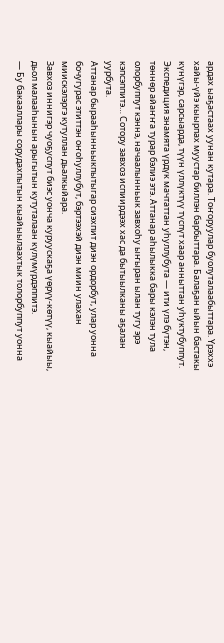ардах ыаҕастаах уунан кутара. Тоҥоруулар буолуталаабыттара. Үрэххэ хайы-үйэ кыырпах муустар биллэн барбыттара. Балаҕан ыйын бастакы күнүгэр, сарсыарда, түүн үллүктүү түспүт хаар анныттан уһуктубуппут. Экспедиция знамята үрдүк мачтаттан уһуллубута — ити үлэ бүтэн, төннөр айаҥҥа турар бэлиэ этэ. Аттанар аһылыкка бары кэлэн тула олорбуппут кэннэ, начаалынньык завхоһу ыҥыран ылан тугу эрэ кэпсэппитэ… Сотору завхоз испиирдээх хас да бытыылканы аҕалан уурбута.
Аттанар бырааһынньыкпытыгар сиэхпит диэн ордорбут, улар уонна бочугурас этиттэн оҥоһуллубут, бэртээхэй диэн миин улахан миискэлэргэ кутуллан дьалкыйара.
Завхоз иннигэр чуоҕуспут биэс уонча куруускаҕа үөрүү-көтүү, кыайыы, дьол малааһынын арыгытын кутуталаан күлүмүрдэппитэ.
— Бу бакааллары сорудахпытын кыайыылаахтык толорбуппут уонна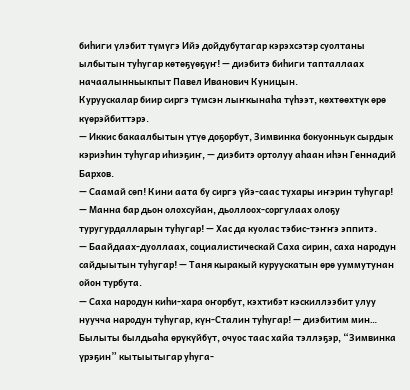биһиги үлэбит түмүгэ Ийэ дойдубутагар кэрэхсэтэр суолтаны ылбытын туһугар көтөҕүөҕүҥ! — диэбитэ биһиги тапталлаах начаалынньыкпыт Павел Иванович Куницын.
Куруускалар биир сиргэ түмсэн лыҥкынаһа түһээт, көхтөөхтүк өрө күөрэйбиттэрэ.
— Иккис бакаалбытын үтүө доҕорбут, Зимвинка бокуонньук сырдык кэриэһин туһугар иһиэҕиҥ, — диэбитэ ортолуу аһаан иһэн Геннадий Бархов.
— Саамай сөп! Кини аата бу сиргэ үйэ-саас тухары иҥэрин туһугар!
— Манна бар дьон олохсуйан, дьоллоох-соргулаах олоҕу туругурдалларын туһугар! — Хас да куолас тэбис-тэҥҥэ эппитэ.
— Баайдаах-дуоллаах, социалистическай Саха сирин, саха народун сайдыытын туһугар! — Таня кыракый куруускатын өрө ууммутунан ойон турбута.
— Саха народун киһи-хара оҥорбут, кэхтибэт кэскиллээбит улуу нуучча народун туһугар, күн-Сталин туһугар! — диэбитим мин…
Былыты былдьаһа өрүкүйбүт, очуос таас хайа тэллэҕэр, “Зимвинка үрэҕин” кытыытыгар уһуга-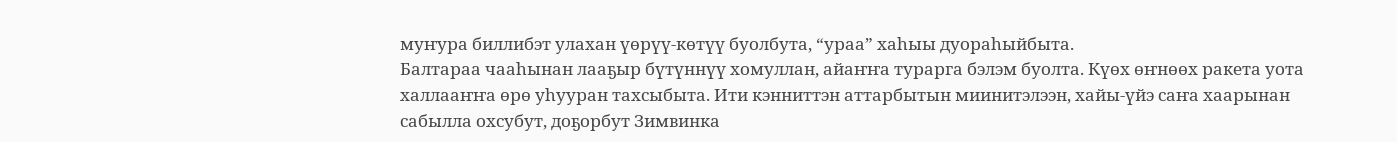муҥура биллибэт улахан үөрүү-көтүү буолбута, “ураа” хаһыы дуораһыйбыта.
Балтараа чааһынан лааҕыр бүтүннүү хомуллан, айаҥҥа турарга бэлэм буолта. Күөх өҥнөөх ракета уота халлааҥҥа өрө уһууран тахсыбыта. Ити кэнниттэн аттарбытын миинитэлээн, хайы-үйэ саҥа хаарынан сабылла охсубут, доҕорбут Зимвинка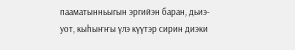пааматынньыгын эргийэн баран, дьиэ-уот, кыһыҥҥы үлэ күүтэр сирин диэки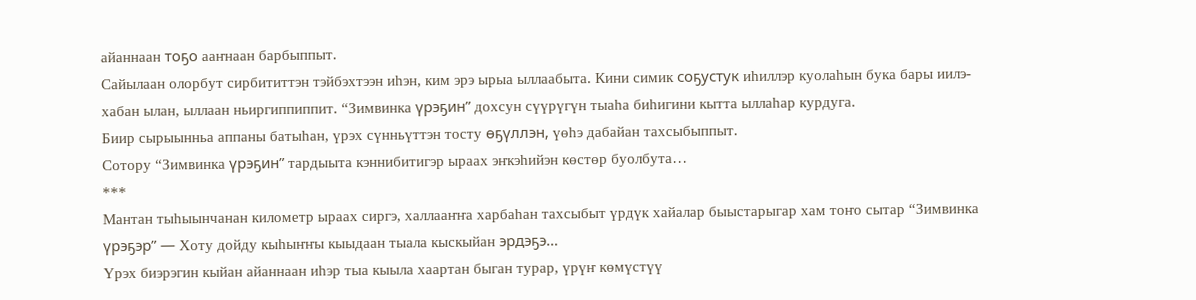айаннаан тоҕо ааҥнаан барбыппыт.
Сайылаан олорбут сирбититтэн тэйбэхтээн иһэн, ким эрэ ырыа ыллаабыта. Кини симик соҕустук иһиллэр куолаһын бука бары иилэ-хабан ылан, ыллаан ньиргиппиппит. “Зимвинка үрэҕин” дохсун сүүрүгүн тыаһа биһигини кытта ыллаһар курдуга.
Биир сырыынньа аппаны батыһан, үрэх сүнньүттэн тосту өҕүллэн, үөһэ дабайан тахсыбыппыт.
Сотору “Зимвинка үрэҕин” тардыыта кэннибитигэр ыраах эҥкэһийэн көстөр буолбута…
***
Мантан тыһыынчанан километр ыраах сиргэ, халлааҥҥа харбаһан тахсыбыт үрдүк хайалар быыстарыгар хам тоҥо сытар “Зимвинка үрэҕэр” — Хоту дойду кыһыҥҥы кыыдаан тыала кыскыйан эрдэҕэ…
Үрэх биэрэгин кыйан айаннаан иһэр тыа кыыла хаартан быган турар, үрүҥ көмүстүү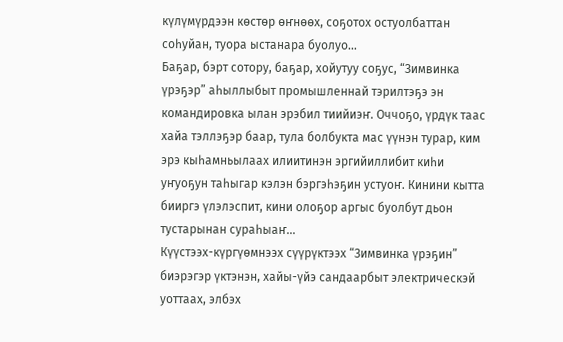күлүмүрдээн көстөр өҥнөөх, соҕотох остуолбаттан соһуйан, туора ыстанара буолуо…
Баҕар, бэрт сотору, баҕар, хойутуу соҕус, “Зимвинка үрэҕэр” аһыллыбыт промышленнай тэрилтэҕэ эн командировка ылан эрэбил тиийиэҥ. Оччоҕо, үрдүк таас хайа тэллэҕэр баар, тула болбукта мас үүнэн турар, ким эрэ кыһамньылаах илиитинэн эргийиллибит киһи уҥуоҕун таһыгар кэлэн бэргэһэҕин устуоҥ. Кинини кытта бииргэ үлэлэспит, кини олоҕор аргыс буолбут дьон тустарынан сураһыаҥ…
Күүстээх-күргүөмнээх сүүрүктээх “Зимвинка үрэҕин” биэрэгэр үктэнэн, хайы-үйэ сандаарбыт электрическэй уоттаах, элбэх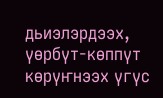дьиэлэрдээх, үөрбүт-көппүт көрүҥнээх үгүс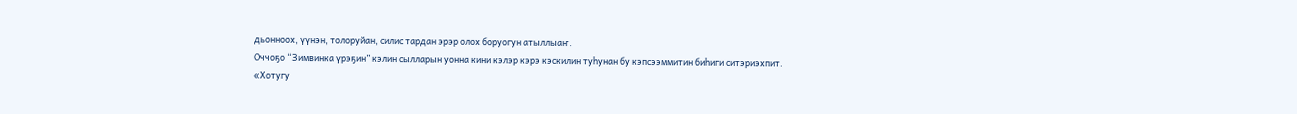дьонноох, үүнэн, толоруйан, силис тардан эрэр олох боруогун атыллыаҥ.
Оччоҕо “Зимвинка үрэҕин” кэлин сылларын уонна кини кэлэр кэрэ кэскилин туһунан бу кэпсээммитин биһиги ситэриэхпит.
«Хотугу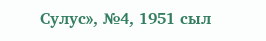Сулус», №4, 1951 сыл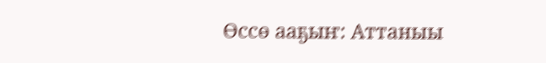Өссө ааҕыҥ: Аттаныы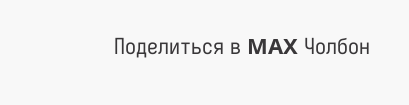Поделиться в MAX Чолбон